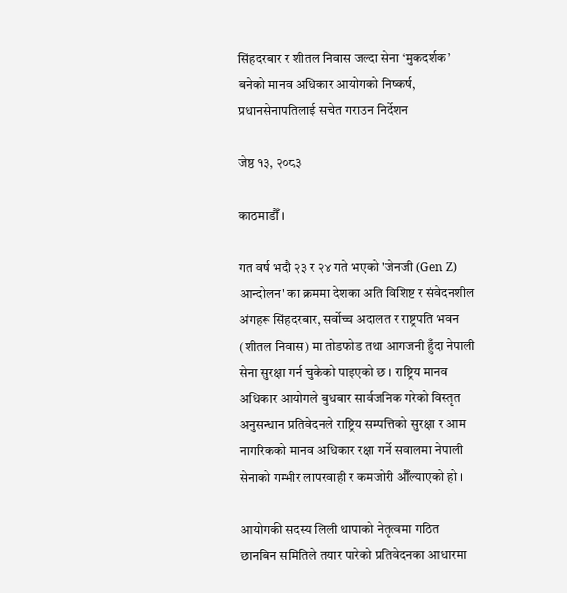सिंहदरबार र शीतल निवास जल्दा सेना ‘मुकदर्शक’ बनेको मानव अधिकार आयोगको निष्कर्ष, प्रधानसेनापतिलाई सचेत गराउन निर्देशन

जेष्ठ १३, २०८३

काठमाडौँ ।

गत वर्ष भदौ २३ र २४ गते भएको 'जेनजी (Gen Z) आन्दोलन' का क्रममा देशका अति विशिष्ट र संवेदनशील अंगहरू सिंहदरबार, सर्वोच्च अदालत र राष्ट्रपति भवन (शीतल निवास) मा तोडफोड तथा आगजनी हुँदा नेपाली सेना सुरक्षा गर्न चुकेको पाइएको छ । राष्ट्रिय मानव अधिकार आयोगले बुधबार सार्वजनिक गरेको विस्तृत अनुसन्धान प्रतिवेदनले राष्ट्रिय सम्पत्तिको सुरक्षा र आम नागरिकको मानव अधिकार रक्षा गर्ने सवालमा नेपाली सेनाको गम्भीर लापरवाही र कमजोरी औँल्याएको हो ।

आयोगकी सदस्य लिली थापाको नेतृत्वमा गठित छानबिन समितिले तयार पारेको प्रतिवेदनका आधारमा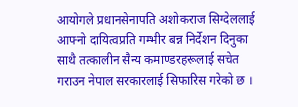आयोगले प्रधानसेनापति अशोकराज सिग्देललाई आफ्नो दायित्वप्रति गम्भीर बन्न निर्देशन दिनुका साथै तत्कालीन सैन्य कमाण्डरहरूलाई सचेत गराउन नेपाल सरकारलाई सिफारिस गरेको छ ।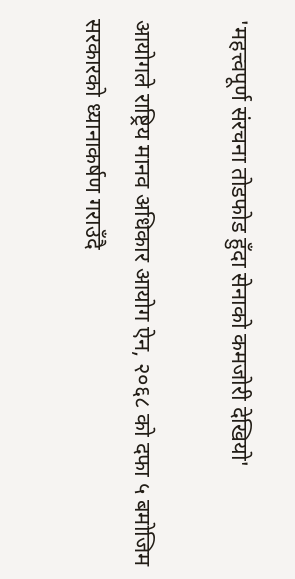'महत्त्वपूर्ण संरचना तोडफोड हुँदा सेनाको कमजोरी देखियो'

आयोगले राष्ट्रिय मानव अधिकार आयोग ऐन, २०६८ को दफा ५ बमोजिम सरकारको ध्यानाकर्षण गराउँदै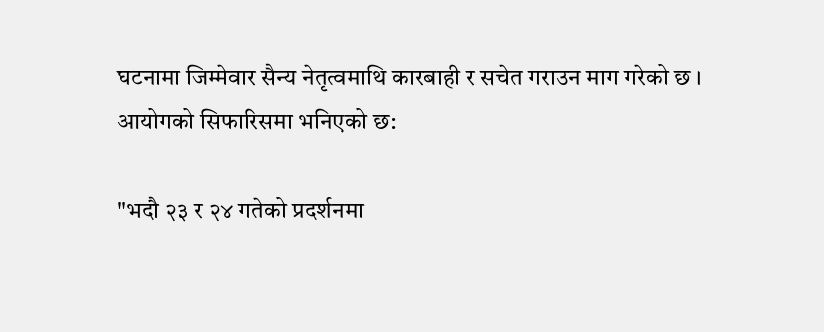घटनामा जिम्मेवार सैन्य नेतृत्वमाथि कारबाही र सचेत गराउन माग गरेको छ । आयोगको सिफारिसमा भनिएको छ:

"भदौ २३ र २४ गतेको प्रदर्शनमा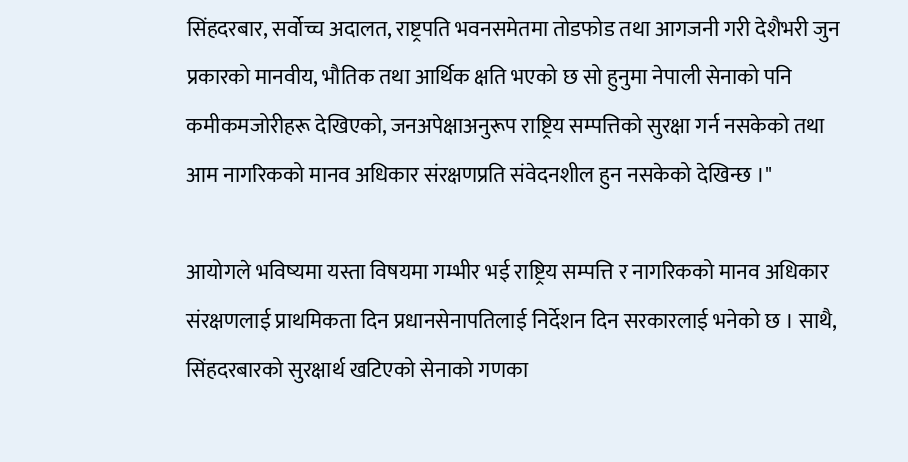सिंहदरबार, सर्वोच्च अदालत, राष्ट्रपति भवनसमेतमा तोडफोड तथा आगजनी गरी देशैभरी जुन प्रकारको मानवीय, भौतिक तथा आर्थिक क्षति भएको छ सो हुनुमा नेपाली सेनाको पनि कमीकमजोरीहरू देखिएको, जनअपेक्षाअनुरूप राष्ट्रिय सम्पत्तिको सुरक्षा गर्न नसकेको तथा आम नागरिकको मानव अधिकार संरक्षणप्रति संवेदनशील हुन नसकेको देखिन्छ ।"

आयोगले भविष्यमा यस्ता विषयमा गम्भीर भई राष्ट्रिय सम्पत्ति र नागरिकको मानव अधिकार संरक्षणलाई प्राथमिकता दिन प्रधानसेनापतिलाई निर्देशन दिन सरकारलाई भनेको छ । साथै, सिंहदरबारको सुरक्षार्थ खटिएको सेनाको गणका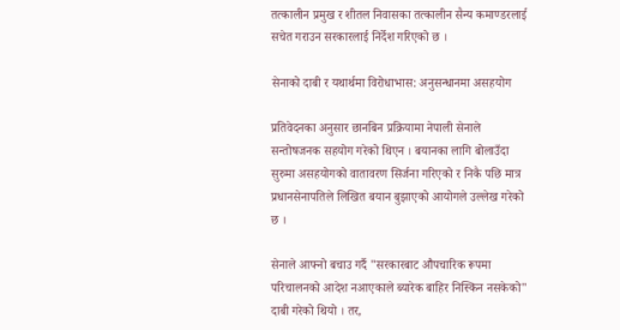तत्कालीन प्रमुख र शीतल निवासका तत्कालीन सैन्य कमाण्डरलाई सचेत गराउन सरकारलाई निर्देश गरिएको छ ।

सेनाको दाबी र यथार्थमा विरोधाभास: अनुसन्धानमा असहयोग

प्रतिवेदनका अनुसार छानबिन प्रक्रियामा नेपाली सेनाले सन्तोषजनक सहयोग गरेको थिएन । बयानका लागि बोलाउँदा सुरुमा असहयोगको वातावरण सिर्जना गरिएको र निकै पछि मात्र प्रधानसेनापतिले लिखित बयान बुझाएको आयोगले उल्लेख गरेको छ ।

सेनाले आफ्नो बचाउ गर्दै "सरकारबाट औपचारिक रूपमा परिचालनको आदेश नआएकाले ब्यारेक बाहिर निस्किन नसकेको" दाबी गरेको थियो । तर,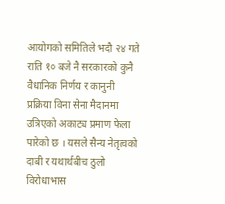आयोगको समितिले भदौ २४ गते राति १० बजे नै सरकारको कुनै वैधानिक निर्णय र कानुनी प्रक्रिया विना सेना मैदानमा उत्रिएको अकाट्य प्रमाण फेला पारेको छ । यसले सैन्य नेतृत्वको दाबी र यथार्थबीच ठुलो विरोधाभास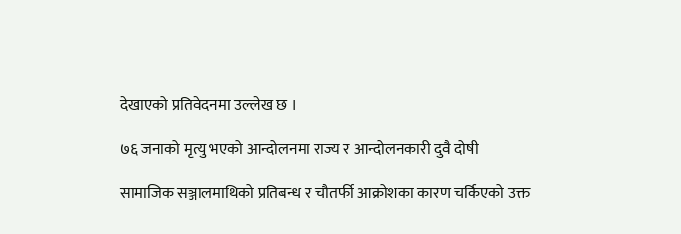देखाएको प्रतिवेदनमा उल्लेख छ ।

७६ जनाको मृत्यु भएको आन्दोलनमा राज्य र आन्दोलनकारी दुवै दोषी

सामाजिक सञ्जालमाथिको प्रतिबन्ध र चौतर्फी आक्रोशका कारण चर्किएको उक्त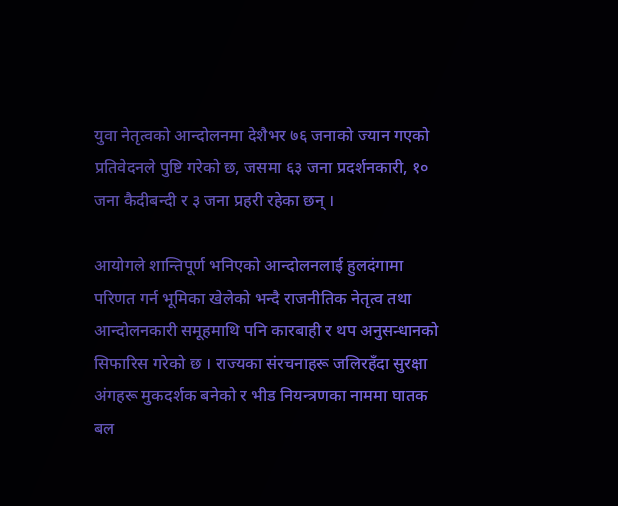युवा नेतृत्वको आन्दोलनमा देशैभर ७६ जनाको ज्यान गएको प्रतिवेदनले पुष्टि गरेको छ, जसमा ६३ जना प्रदर्शनकारी, १० जना कैदीबन्दी र ३ जना प्रहरी रहेका छन् ।

आयोगले शान्तिपूर्ण भनिएको आन्दोलनलाई हुलदंगामा परिणत गर्न भूमिका खेलेको भन्दै राजनीतिक नेतृत्व तथा आन्दोलनकारी समूहमाथि पनि कारबाही र थप अनुसन्धानको सिफारिस गरेको छ । राज्यका संरचनाहरू जलिरहँदा सुरक्षा अंगहरू मुकदर्शक बनेको र भीड नियन्त्रणका नाममा घातक बल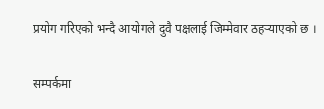प्रयोग गरिएको भन्दै आयोगले दुवै पक्षलाई जिम्मेवार ठहर्‍याएको छ ।

सम्पर्कमा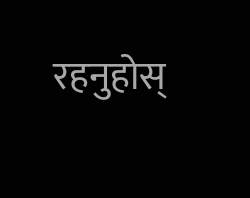रहनुहोस्